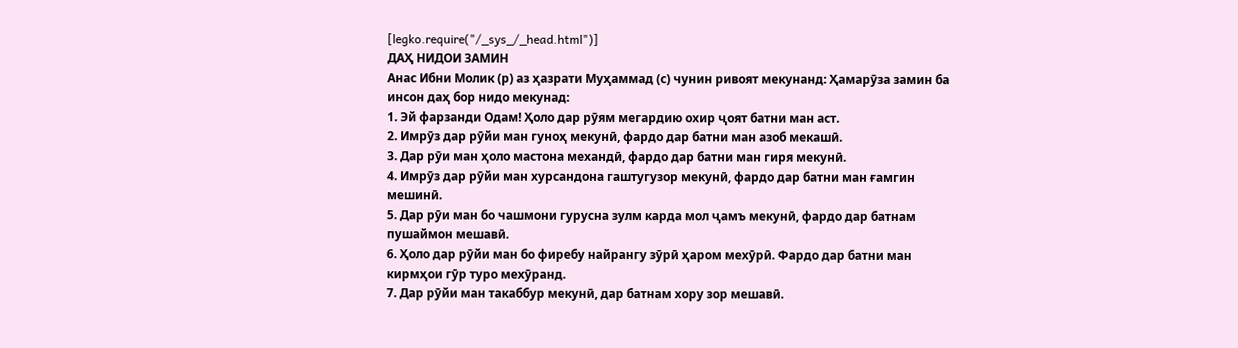[legko.require("/_sys_/_head.html")]
ДАҲ НИДОИ ЗАМИН
Анас Ибни Молик (р) аз ҳазрати Муҳаммад (с) чунин ривоят мекунанд: Ҳамарӯза замин ба инсон даҳ бор нидо мекунад:
1. Эй фарзанди Одам! Ҳоло дар рӯям мегардию охир ҷоят батни ман аст.
2. Имрӯз дар рӯйи ман гуноҳ мекунӣ, фардо дар батни ман азоб мекашӣ.
3. Дар рӯи ман ҳоло мастона механдӣ, фардо дар батни ман гиря мекунӣ.
4. Имрӯз дар рӯйи ман хурсандона гаштугузор мекунӣ, фардо дар батни ман ғамгин мешинӣ.
5. Дар рӯи ман бо чашмони гурусна зулм карда мол ҷамъ мекунӣ, фардо дар батнам пушаймон мешавӣ.
6. Ҳоло дар рӯйи ман бо фиребу найрангу зӯрӣ ҳаром мехӯрӣ. Фардо дар батни ман кирмҳои гӯр туро мехӯранд.
7. Дар рӯйи ман такаббур мекунӣ, дар батнам хору зор мешавӣ.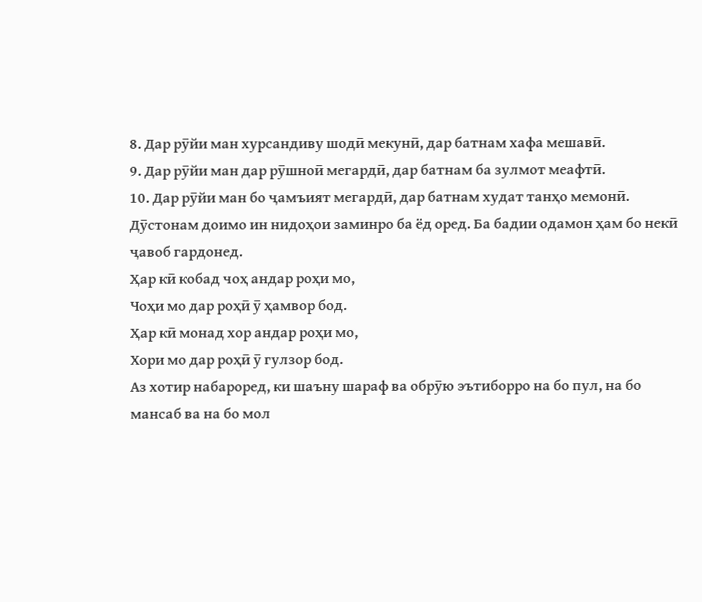8. Дар рӯйи ман хурсандиву шодӣ мекунӣ, дар батнам хафа мешавӣ.
9. Дар рӯйи ман дар рӯшноӣ мегардӣ, дар батнам ба зулмот меафтӣ.
10. Дар рӯйи ман бо ҷамъият мегардӣ, дар батнам худат танҳо мемонӣ.
Дӯстонам доимо ин нидоҳои заминро ба ёд оред. Ба бадии одамон ҳам бо некӣ ҷавоб гардонед.
Ҳар кӣ кобад чоҳ андар роҳи мо,
Чоҳи мо дар роҳӣ ӯ ҳамвор бод.
Ҳар кӣ монад хор андар роҳи мо,
Хори мо дар роҳӣ ӯ гулзор бод.
Аз хотир набароред, ки шаъну шараф ва обрӯю эътиборро на бо пул, на бо мансаб ва на бо мол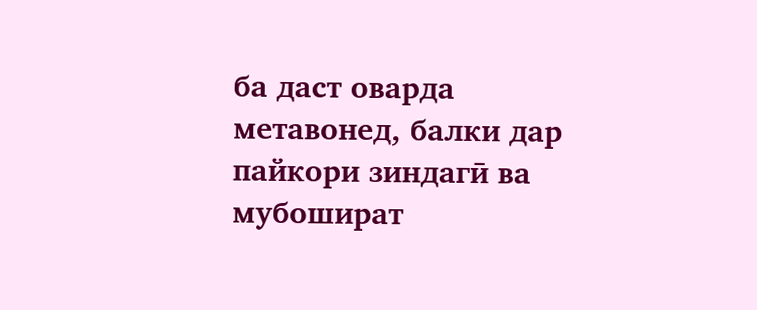ба даст оварда метавонед, балки дар пайкори зиндагӣ ва мубошират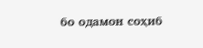бо одамон соҳиб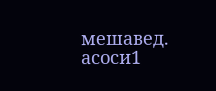мешавед.
асоси1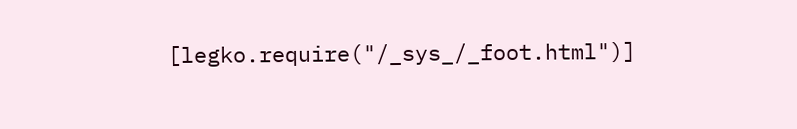[legko.require("/_sys_/_foot.html")]